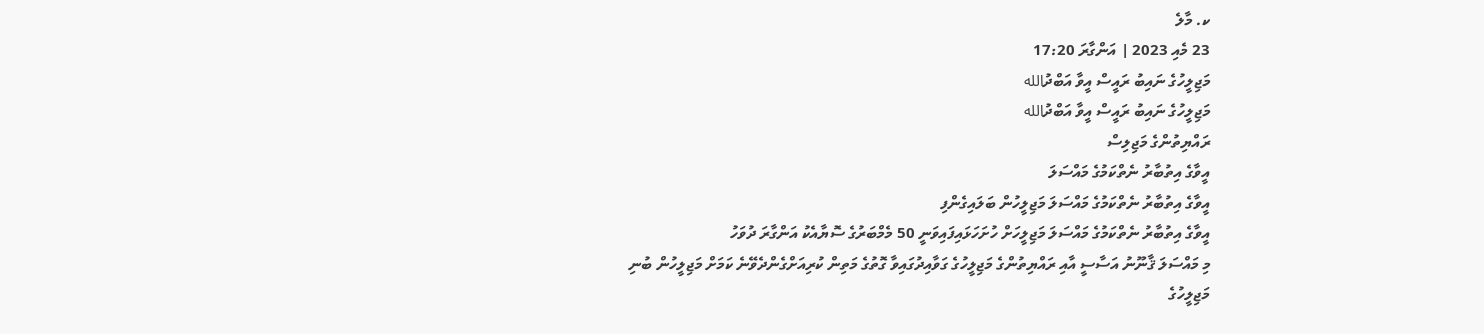ކ. މާލެ
23 މެއި 2023 | އަންގާރަ 17:20
މަޖިލީހުގެ ނައިބު ރައީސް އީވާ އަބްދުالله
މަޖިލީހުގެ ނައިބު ރައީސް އީވާ އަބްދުالله
ރައްޔިތުންގެ މަޖިލިސް
އީވާގެ އިތުބާރު ނެތްކަމުގެ މައްސަލަ
އީވާގެ އިތުބާރު ނެތްކަމުގެ މައްސަލަ މަޖިލީހުން ބަލައިގެންފި
އީވާގެ އިތުބާރު ނެތްކަމުގެ މައްސަލަ މަޖިލީހަށް ހުށަހަޅައިފައިވަނީ 50 މެމްބަރުގެ ސޮޔާއެކު އަންގާރަ ދުވަހު
މި މައްސަލަ ޤާނޫނު އަސާސީ އާއި ރައްޔިތުންގެ މަޖިލީހުގެ ގަވާއިދުގައިވާ ގޮތުގެ މަތިން ކުރިއަށްގެންދެވޭނެ ކަމަށް މަޖިލީހުން ބުނި
މަޖިލީހުގެ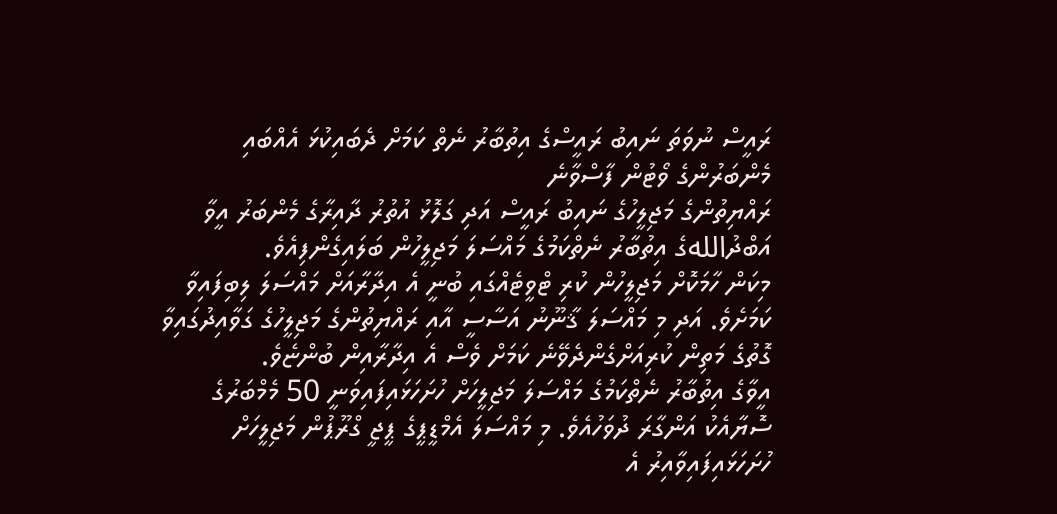ރައީސް ނުވަތަ ނައިބު ރައީސްގެ އިތުބާރު ނެތް ކަމަށް ދެބައިކުޅަ އެއްބައި މެންބަރުންގެ ވޯޓުން ފާސްވާނެ
ރައްޔިތުންގެ މަޖިލީހުގެ ނައިބު ރައީސް އަދި ގަލޮޅު އުތުރު ދާއިރާގެ މެންބަރު އީވާ އަބްދުاللهގެ އިތުބާރު ނެތްކަމުގެ މައްސަލަ މަޖިލީހުން ބަލައިގެންފިއެވެ.
މިކަން ހާމަކޮށް މަޖިލީހުން ކުރި ޓްވީޓެއްގައި ބުނީ އެ އިދާރާއަށް މައްސަލަ ލިބިފައިވާ ކަމަށެވެ. އަދި މި މައްސަލަ ޤާނޫނު އަސާސީ އާއި ރައްޔިތުންގެ މަޖިލީހުގެ ގަވާއިދުގައިވާ ގޮތުގެ މަތިން ކުރިއަށްގެންދެވޭނެ ކަމަށް ވެސް އެ އިދާރާއިން ބުންޏެވެ.
އީވާގެ އިތުބާރު ނެތްކަމުގެ މައްސަލަ މަޖިލީހަށް ހުށަހަޅައިފައިވަނީ 50 މެމްބަރުގެ ސޮޔާއެކު އަންގާރަ ދުވަހުއެވެ. މި މައްސަލަ އެމްޑީޕީގެ ޕީޖީ ގްރޫޕުން މަޖިލީހަށް ހުށަހަޅައިފައިވާއިރު އެ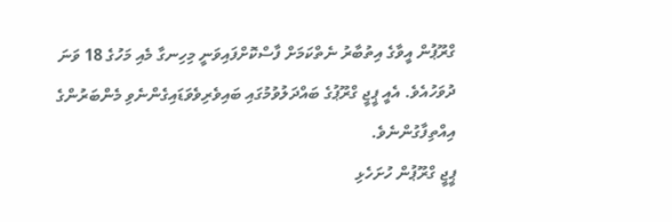ގްރޫޕުން އީވާގެ އިތުބާރު ނެތްކަމަށް ފާސްކޮށްފައިވަނީ މިހިނގާ މެއި މަހުގެ 18 ވަނަ ދުވަހުއެވެ. އެއީ ޕީޖީ ގްރޫޕުގެ ބައްދަލުވުމުގައި ބައިވެރިވެވަޑައިގެންނެވި މެންބަރުންގެ އިއްތިފާގުންނެވެ.
ޕީޖީ ގްރޫޕުން ހުށަހެޅި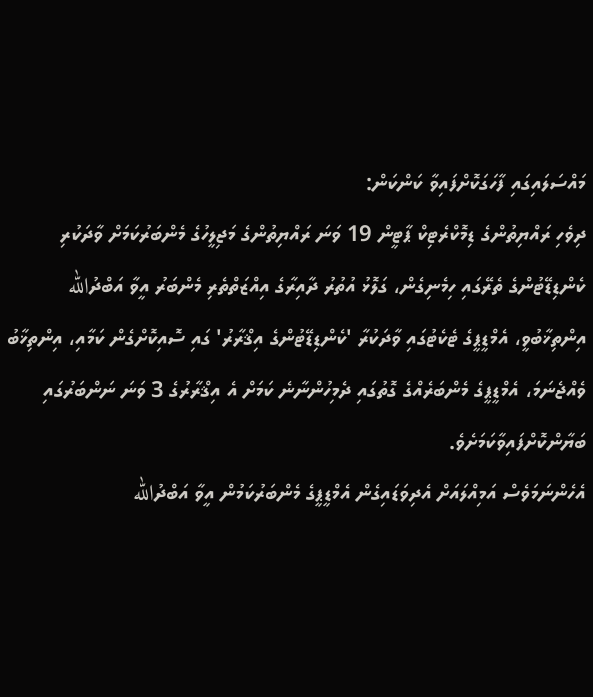މައްސަލައިގައި ފާހަގަކޮށްފައިވާ ކަންކަން:
ދިވެހި ރައްޔިތުންގެ ޑިމޮކްރެޓިކް ޕާޓީން 19 ވަނަ ރައްޔިތުންގެ މަޖިލީހުގެ މެންބަރުކަމަށް ވާދަކުރި ކެންޑިޑޭޓުންގެ ތެރޭގައި ހިމެނިގެން، ގަލޮޅު އުތުރު ދާއިރާގެ އިއްޒަތްތެރި މެންބަރު އީވާ އަބްދުالله އިންތިޚާބުވީ، އެމްޑީޕީގެ ޓެކެޓުގައި ވާދަކުރާ 'ކެންޑިޑޭޓުންގެ އިޤްރާރު' ގައި ސޮއިކޮށްގެން ކަމާއި، އިންތިޚާބު ވެއްޖެނަމަ، އެމްޑީޕީގެ މެންބަރެއްގެ ގޮތުގައި ދެމިހުންނާނެ ކަމަށް އެ އިޤްރާރުގެ 3 ވަނަ ނަންބަރުގައި ބަޔާންކޮށްފައިވާކަމަށެވެ.
އެހެންނަމަވެސް އަމިއްލައަށް އެދިވަޑައިގެން އެމްޑީޕީގެ މެންބަރުކަމުން އީވާ އަބްދުالله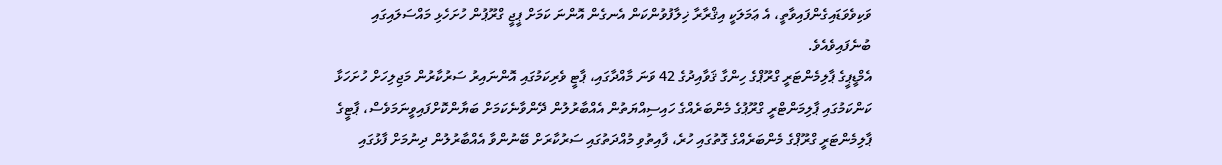ވަކިވެވަޑައިގެންފައިވާތީ، އެ ޢަމަލަކީ އިޤްރާރާ ޚިލާފުވުންކަން އެނގެން އޮންނަ ކަމަށް ޕީޖީ ގްރޫޕުން ހުށަހެޅި މައްސަލައިގައި ބުނެފައިވެއެވެ.
އެމްޑީޕީގެ ޕާލިމެންޓަރީ ގްރޫޕްގެ ހިންގާ ޤަވާއިދުގެ 42 ވަނަ މާއްދާގައި، ޕާޓީ ވެރިކަމުގައި އޮންނައިރު ސަރުކާރުން މަޖިލިހަށް ހުށަހަޅާ ކަންކަމުގައި ޕާލިމަންޓްރީ ގްރޫޕުގެ މެންބަރެއްގެ ހައިސިއްޔަތުން އެއްބާރުލުން ދޭންވާނެކަމަށް ބަޔާންކޮށްފައިވީނަމަވެސް، ޕާޓީގެ ޕާލިމެންޓަރީ ގްރޫޕްގެ މެންބަރެއްގެ ގޮތުގައި ހުރެ، ފާއިތުވި މުއްދަތުގައި ސަރުކާރަށް ބޭނުންވާ އެއްބާރުލުން ދިނުމަށް ފާޅުގައި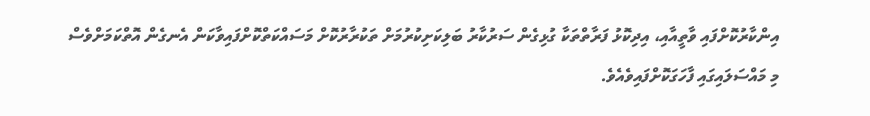އިންކާރުކޮށްފައި ވާތީއާއި، އިދިކޮޅު ފަރާތްތަކާ ގުޅިގެން ސަރުކާރު ބަލިކަށިކުރުމަށް ތަކުރާރުކޮށް މަސައްކަތްކޮށްފައިވާކަން އެނގެން އޮތްކަމަށްވެސް މި މައްސަލައިގައި ފާހަގަކޮށްފައިވެއެވެ.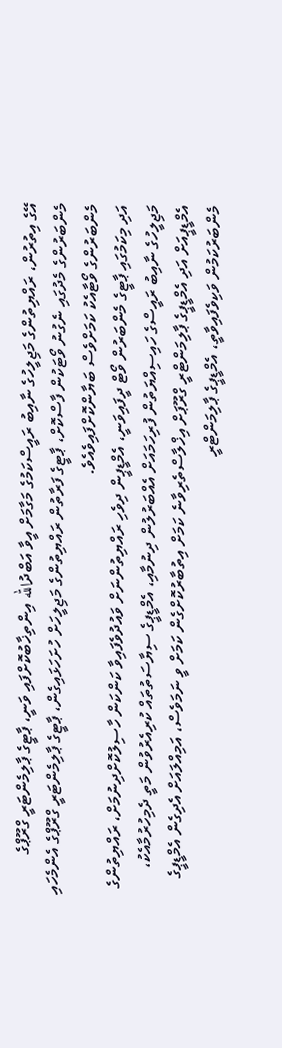އޭގެ އިތުރުން، ރައްޔިތުންގެ މަޖިލީހުގެ ނާއިބު ރައީސްކަމުގެ މަގާމަށް އީވާ އަބްދުالله އިންތިޚާބުކޮށްފައި ވަނީ، ޕާޓީގެ ޕާލިމެންޓަރީ ގްރޫޕްގެ މެންބަރުންގެ މެދުގައި ނެގުނު ވޯޓަކުން ފާސްކޮށް، ޕާޓީގެ ފަރާތުން ރައްޔިތުންގެ މަޖިލީހަށް ހުށަހަޅައިގެން، ޕާޓީގެ ޕާލިމެންޓަރީ ގްރޫޕްގެ އެންމެހައި މެންބަރުންގެ ވޯޓާއެކު ކަމަށްވެސް ބަޔާންކޮށްފައިވެއެވެ.
އަދި މިކަމުގައި ޕާޓީގެ މެންބަރުން ވޯޓް ދީފައިވަނީ، އެމްޑީޕީން ދިވެހި ރައްޔިތުންނަށް ވައުދުވެފައިވާ ކަންކަން ހާސިލުކޮށްދިނުމަށް، ރައްޔިތުންގެ މަޖިލީހުގެ ނާއިބު ރައީސްގެ ހައިސިއްޔަތުން ފުރިހަމައަށް އެއްބަރުލުން ދިނުމާއި، އެމްޑީޕީގެ ސިޔާސަތުތައް ކުރިއެރުވުން މަތީ ދެމިހުރުމާއެކު، އެމްޑީޕީއަށް އަދި އެމްޑީޕީގެ ޕާލިމަންޓްރީ ގްރޫޕަށް އިޚްލާސްތެރިވާނެ ކަމަށް އިތުބާރުކޮށްގެން ކަމަށް ވީ ނަމަވެސް، އަމިއްލައަށް އެދިގެން އެމްޑީޕީގެ މެންބަރުކަމުން ވަކިވެފައިވާތީ، އެމްޑީޕީގެ ޕާލިމަންޓްރީ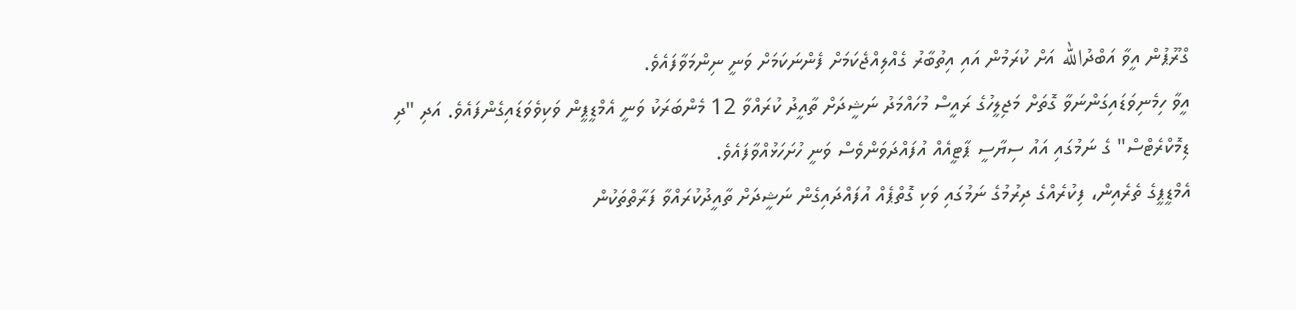ގްރޫޕުން އީވާ އަބްދުالله އަށް ކުރަމުން އައި އިތުބާރު ގެއްލިއްޖެކަމަށް ފެންނަކަމަށް ވަނީ ނިންމަވާފައެވެ.
އީވާ ހިމެނިވަޑައިގަންނަވާ ގޮތަށް މަޖިލީހުގެ ރައީސް މުހައްމަދު ނަޝީދަށް ތާއީދު ކުރައްވާ 12 މެންބަރަކު ވަނީ އެމްޑީޕީން ވަކިވެވަޑައިގެންފައެވެ. އަދި "ދި ޑިމޮކްރެޓްސް" ގެ ނަމުގައި އައު ސިޔާސީ ޕާޓީއެއް އުފައްދަވަންވެސް ވަނީ ހުށަހަޅުއްވާފައެވެ.
އެމްޑީޕީގެ ތެރެއިން، ފިކުރެއްގެ ދިރުމުގެ ނަމުގައި ވަކި ގޮތްޕެއް އުފައްދައިގެން ނަޝީދަށް ތާއީދުކުރައްވާ ފަރާތްތަކުން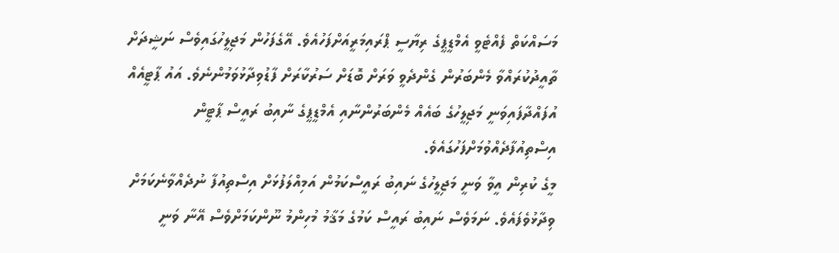މަސައްކަތް ފެއްޓެވީ އެމްޑީޕީގެ ރިޔާސީ ޕްރައިމަރީއަށްފަހުއެވެ. އޭގެފަހުން މަޖިލީހުގައިވެސް ނަޝީދަށް ތާއީދުކުރައްވާ މެންބަރުން ގެންދެވީ ވަރަށް ބޮޑަށް ސަރުކާރަށް ފާޑުވިދާޅުވަމުންނެވެ. އައު ޕާޓީއެއް އުފައްދާފައިވަނީ މަޖިލީހުގެ ބައެއް މެންބަރުންނާއި އެމްޑީޕީގެ ނާއިބު ރައީސް ޕާޓީން އިސްތިއުފާދެއްވުމަށްފަހުގައެވެ.
މީގެ ކުރިން އީވާ ވަނީ މަޖިލީހުގެ ނައިބު ރައީސްކަމުން އަމިއްލަފުޅަށް އިސްތިއުފާ ނުދެއްވާނެކަމަށް ވިދާޅުވެފައެވެ. ނަމަވެސް ނައިބު ރައީސް ކަމުގެ މަޤާމު މުހިންމު ނޫންކަމަށްވެސް އޭނާ ވަނީ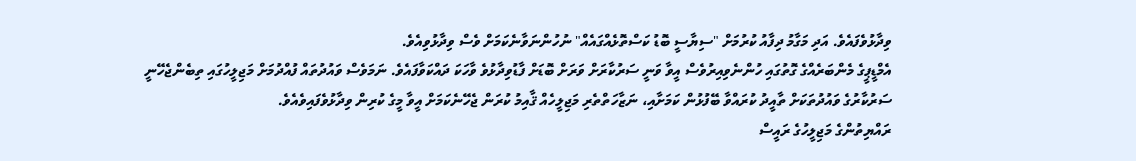ވިދާޅުވެފައެވެ. އަދި މަގާމު ދިފާއު ކުރުމަށް "ސިޔާސީ ބޮޑު ކަސްތޮޅެއްގައެއް" ނުހުންނަވާނެކަމަށް ވެސް ވިދާޅުވިއެވެ.
އެމްޑީޕީގެ މެންބަރެއްގެ ގޮތުގައި ހުންނެވިއިރުވެސް އީވާ ވަނީ ސަރުކާރަށް ވަރަށް ބޮޑަށް ފާޑުވިދާޅުވެ ވާހަކަ ދައްކަވާފައެވެ. ނަމަވެސް ވައުދުތައް ފުއްދުމަށް މަޖިލީހުގައި ތިބެންޖެހޭނީ ސަރުކާރުގެ ވައުދުތަކަށް ތާއީދު ކުރައްވާ ބޭފުޅުން ކަމަށާއި، ނަޒާހަތްތެރި މަޖިލީހެއް ޤާއިމު ކުރަން ޖެހޭނެކަމަށް އީވާ މީގެ ކުރިން ވިދާޅުވެފައިވެއެވެ.
ރައްޔިތުންގެ މަޖިލީހުގެ ރައީސް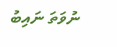ނުވަތަ ނައިބު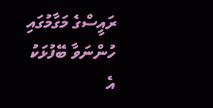ރައީސްގެ މަގާމުގައި ހުންނަވާ ބޭފުޅަކު އެ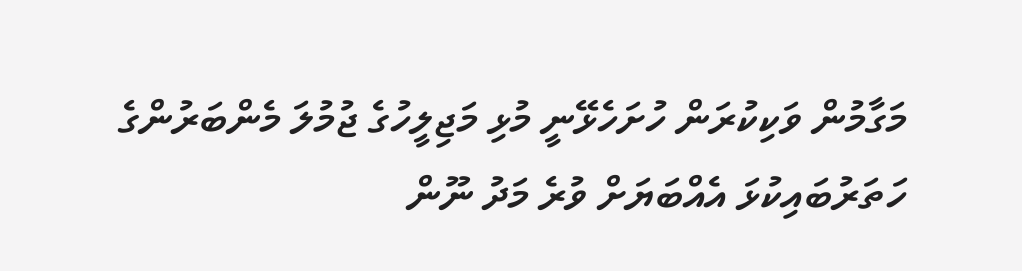މަގާމުން ވަކިކުރަން ހުށަހެޅޭނީ މުޅި މަޖިލީހުގެ ޖުމުލަ މެންބަރުންގެ ހަތަރުބައިކުޅަ އެއްބަޔަށް ވުރެ މަދު ނޫން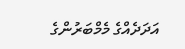އަދަދެއްގެ މެމްބަރުންގެ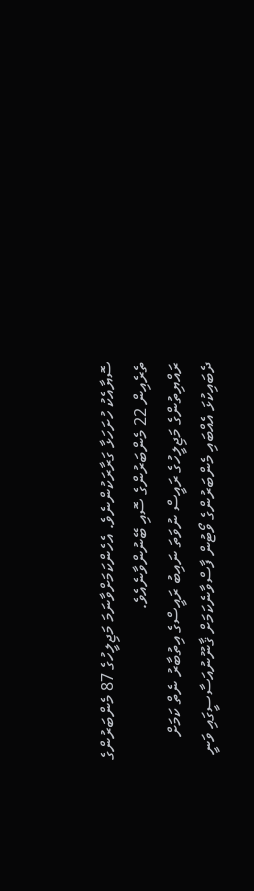ސޮޔާއެކު ހުށަހަޅާ ގަރާރަކުންނެވެ. އެހެންކަމަށްވާނަމަ މަޖިލީހުގެ 87 މެންބަރުންގެ ތެރެއިން 22 މެންބަރުންގެ ސޮއި ބޭނުންވާނެއެވެ.
ރައްޔިތުންގެ މަޖިލީހުގެ ރައީސް ނުވަތަ ނައިބު ރައީސްގެ އިތުބާރު ނެތް ކަމަށް ދެބައިކުޅަ އެއްބައި މެންބަރުންގެ ވޯޓުން ފާސްވާނެކަމަށް ޤާނޫނުއަސާސީގައި ވަނީ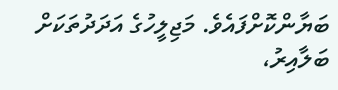ބަޔާންކޮށްފައެވެ. މަޖިލީހުގެ އަދަދުތަކަށް ބަލާއިރު،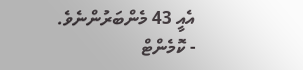އެއީ 43 މެންބަރުންނެވެ.
- ކޮމެންޓް